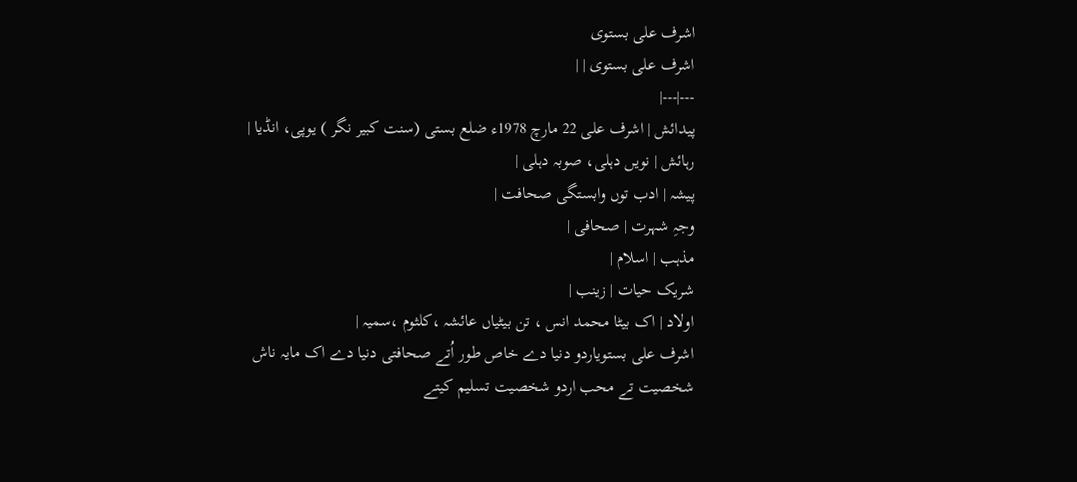اشرف علی بستوی
اشرف علی بستوی | |
---|---|
پیدائش | اشرف علی 22 مارچ 1978ء ضلع بستی (سنت کبیر نگر ) یوپی، انڈیا |
رہائش | نويں دہلی، صوبہ دہلی |
پیشہ | ادب توں وابستگی صحافت |
وجہِ شہرت | صحافی |
مذہب | اسلام |
شریک حیات | زینب |
اولاد | اک بیٹا محمد انس ، تن بیٹیاں عائشہ ،کلثوم ،سمیہ |
اشرف علی بستویاردو دنیا دے خاص طور اُتے صحافتی دنیا دے اک مایہ ناش شخصیت تے محب اردو شخصیت تسلیم کیتے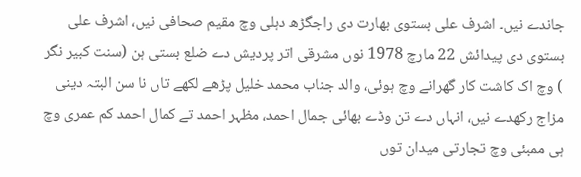جاندے نيں۔ اشرف علی بستوی بھارت دی راجگڑھ دہلی وچ مقیم صحافی نيں، اشرف علی بستوی دی پیدائش 22 مارچ 1978 نوں مشرقی اتر پردیش دے ضلع بستی ہن (سنت کبیر نگر ) وچ اک کاشت کار گھرانے وچ ہوئی، والد جناب محمد خلیل پڑھے لکھے تاں نا سن البتہ دینی مزاج رکھدے نيں، انہاں دے تن وڈے بھائی جمال احمد، مظہر احمد تے کمال احمد کم عمری وچ ہی ممبئی وچ تجارتی میدان توں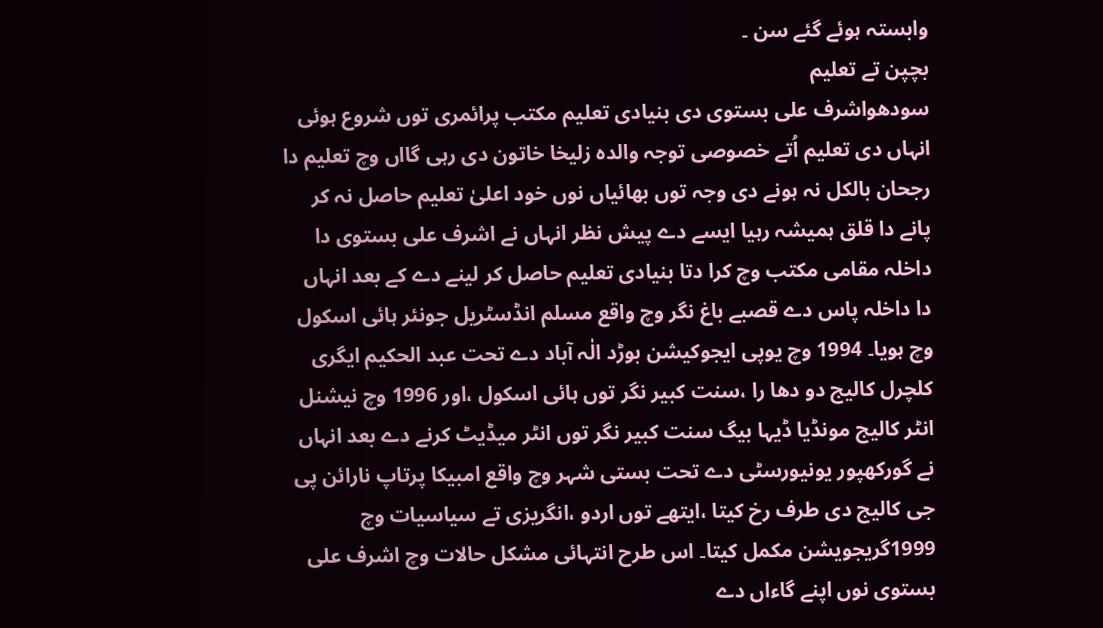وابستہ ہوئے گئے سن ۔
بچپن تے تعلیم
سودھواشرف علی بستوی دی بنیادی تعلیم مکتب پرائمری توں شروع ہوئی انہاں دی تعلیم اُتے خصوصی توجہ والدہ زلیخا خاتون دی رہی گااں وچ تعلیم دا رجحان بالکل نہ ہونے دی وجہ توں بھائیاں نوں خود اعلیٰ تعلیم حاصل نہ کر پانے دا قلق ہمیشہ رہیا ايسے دے پیش نظر انہاں نے اشرف علی بستوی دا داخلہ مقامی مکتب وچ کرا دتا بنیادی تعلیم حاصل کر لینے دے کے بعد انہاں دا داخلہ پاس دے قصبے باغ نگر وچ واقع مسلم انڈسٹریل جونئر ہائی اسکول وچ ہويا۔ 1994 وچ یوپی ایجوکیشن بوڑد الٰہ آباد دے تحت عبد الحکیم ایگری کلچرل کالیج دو دھا را ،سنت کبیر نگر توں ہائی اسکول ،اور 1996 وچ نیشنل انٹر کالیج مونڈیا ڈیہا بیگ سنت کبیر نگر توں انٹر میڈیٹ کرنے دے بعد انہاں نے گورکھپور یونیورسٹی دے تحت بستی شہر وچ واقع امبیکا پرتاپ نارائن پی جی کالیج دی طرف رخ کيتا ،ایتھے توں اردو ،انگریزی تے سیاسیات وچ 1999گریجویشن مکمل کيتا۔ اس طرح انتہائی مشکل حالات وچ اشرف علی بستوی نوں اپنے گاءاں دے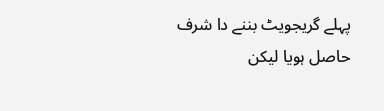پہلے گریجویٹ بننے دا شرف حاصل ہويا لیکن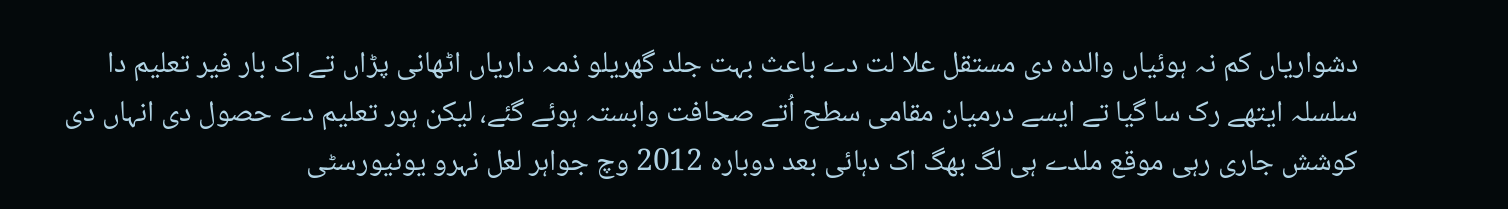دشواریاں کم نہ ہوئیاں والدہ دی مستقل علا لت دے باعث بہت جلد گھریلو ذمہ داریاں اٹھانی پڑاں تے اک بار فیر تعلیم دا سلسلہ ایتھے رک سا گیا تے ايسے درمیان مقامی سطح اُتے صحافت وابستہ ہوئے گئے، لیکن ہور تعلیم دے حصول دی انہاں دی کوشش جاری رہی موقع ملدے ہی لگ بھگ اک دہائی بعد دوبارہ 2012 وچ جواہر لعل نہرو یونیورسٹی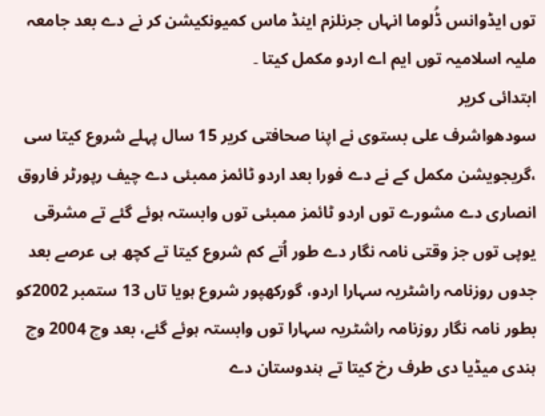توں ایڈوانس ڈُلوما انہاں جرنلزم اینڈ ماس کمیونکیشن کر نے دے بعد جامعہ ملیہ اسلامیہ توں ایم اے اردو مکمل کيتا ۔
ابتدائی کریر
سودھواشرف علی بستوی نے اپنا صحافتی کریر 15 سال پہلے شروع کيتا سی ،گریجویشن مکمل کے نے دے فورا بعد اردو ٹائمز ممبئی دے چیف رپورٹر فاروق انصاری دے مشورے توں اردو ٹائمز ممبئی توں وابستہ ہوئے گئے تے مشرقی یوپی توں جز وقتی نامہ نگار دے طور اُتے کم شروع کيتا تے کچھ ہی عرصے بعد جدوں روزنامہ راشٹریہ سہارا اردو، گورکھپور شروع ہويا تاں 13 ستمبر 2002کو بطور نامہ نگار روزنامہ راشٹریہ سہارا توں وابستہ ہوئے گئے، بعد وچ 2004 وچ ہندی میڈیا دی طرف رخ کيتا تے ہندوستان دے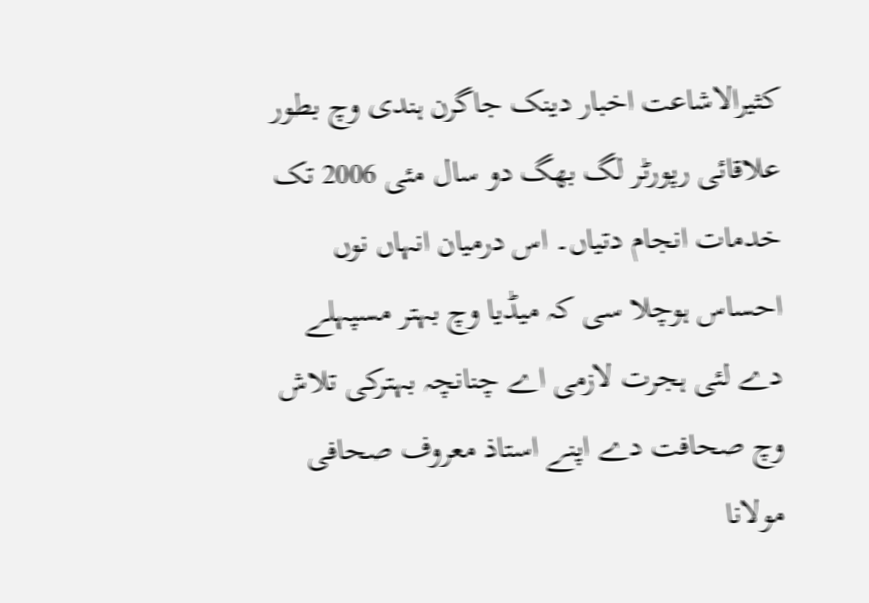کثیرالاشاعت اخبار دینک جاگرن ہندی وچ بطور علاقائی رپورٹر لگ بھگ دو سال مئی 2006 تک خدمات انجام دتیاں۔ اس درمیان انہاں نوں احساس ہوچلا سی کہ میڈیا وچ بہتر مسپہلے دے لئی ہجرت لازمی اے چنانچہ بہترکی تلاش وچ صحافت دے اپنے استاذ معروف صحافی مولانا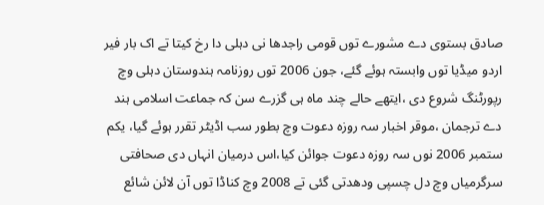صادق بستوی دے مشورے توں قومی راجدھا نی دہلی دا رخ کيتا تے اک بار فیر اردو میڈیا توں وابستہ ہوئے گئے، جون 2006 توں روزنامہ ہندوستان دہلی وچ رپورٹنگ شروع دی ،ایتھے حالے چند ماہ ہی گزرے سن کہ جماعت اسلامی ہند دے ترجمان ،موقر اخبار سہ روزہ دعوت وچ بطور سب اڈیٹر تقرر ہوئے گیا، یکم ستمبر 2006 نوں سہ روزہ دعوت جوائن کیا،اس درمیان انہاں دی صحافتی سرگرمیاں وچ دل چسپی ودھدتی گئی تے 2008 وچ کناڈا توں آن لائن شائع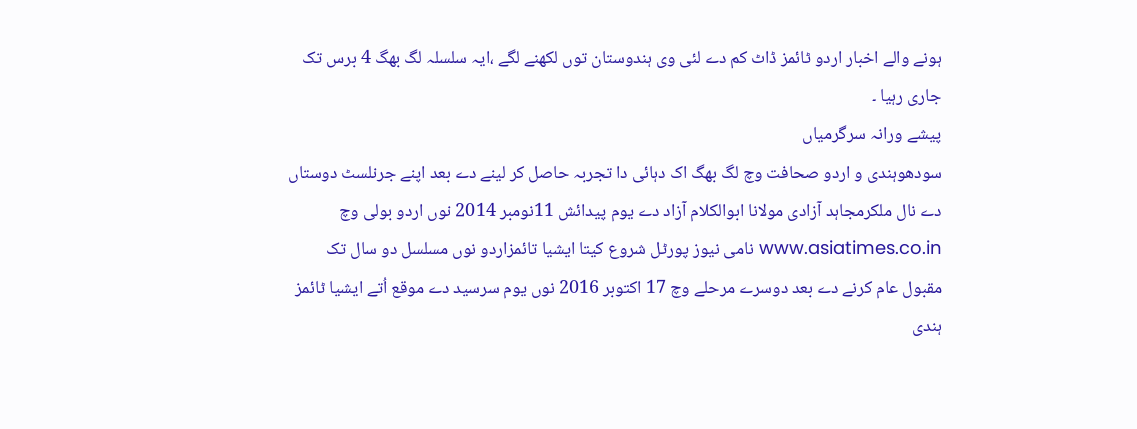ہونے والے اخبار اردو ٹائمز ڈاٹ کم دے لئی وی ہندوستان توں لکھنے لگے ،ایہ سلسلہ لگ بھگ 4 برس تک جاری رہیا ۔
پیشے ورانہ سرگرمیاں
سودھوہندی و اردو صحافت وچ لگ بھگ اک دہائی دا تجربہ حاصل کر لینے دے بعد اپنے جرنلسٹ دوستاں دے نال ملکرمجاہد آزادی مولانا ابوالکلام آزاد دے یوم پیدائش 11نومبر 2014 نوں اردو بولی وچ www.asiatimes.co.in نامی نیوز پورٹل شروع کيتا ایشیا تائمزاردو نوں مسلسل دو سال تک مقبول عام کرنے دے بعد دوسرے مرحلے وچ 17 اکتوبر 2016 نوں یوم سرسید دے موقع اُتے ایشیا ٹائمز ہندی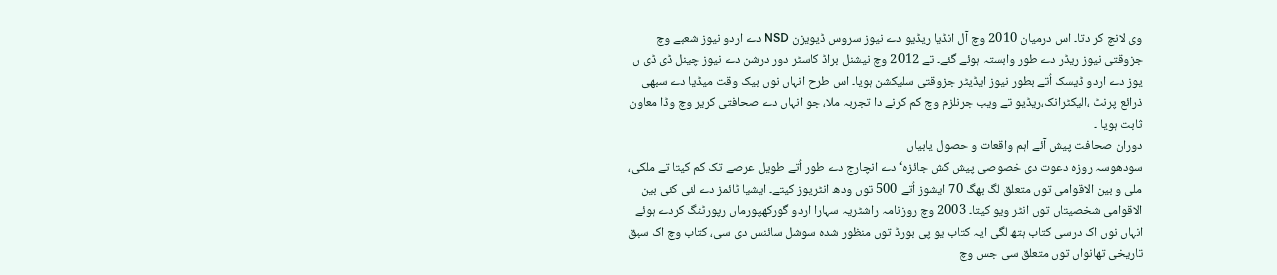وی لانچ کر دتا۔ اس درمیان 2010 وچ آل انڈیا ریڈیو دے نیوز سروس ڈیویزن NSD دے اردو نیوز شعبے وچ جزوقتی نیوز ریڈر دے طور وابستہ ہوئے گئے۔ تے 2012 وچ نیشنل براڈ کاسٹر دور درشن دے نیوز چینل ڈی ڈی ں یوز دے اردو ڈیسک اُتے بطور نیوز ایڈیٹر جزوقتی سلیکشن ہويا۔ اس طرح انہاں نوں بیک وقت میڈیا دے سبھی ذرائع پرنٹ ،الیکٹرانک،ریڈیو تے ویب جرنلزم وچ کم کرنے دا تجربہ ملا، جو انہاں دے صحافتی کریر وچ وڈا معاون ثابت ہويا ۔
دوران صحافت پیش آئے اہم واقعات و حصول یابیاں
سودھوسہ روزہ دعوت دی خصوصی پیش کش جائزہ‘ دے انچارج دے طور اُتے طویل عرصے تک کم کيتا تے ملکی، ملی و بین الاقوامی توں متعلق لگ بھگ 70 ایشوز اُتے 500 توں ودھ انٹریوز کیتے۔ ایشیا ٹائمز دے لئی کئی بین الاقوامی شخصیتاں توں انٹر ویو کيتا۔ 2003 وچ روزنامہ راشٹریہ سہارا اردو گورکھپورماں رپورٹنگ کردے ہوئے انہاں نوں اک درسی کتاب ہتھ لگی ایہ کتاب یو پی بورڈ توں منظور شدہ سوشل سائنس دی سی، کتاب وچ اک سبق تاریخی تھانواں توں متعلق سی جس وچ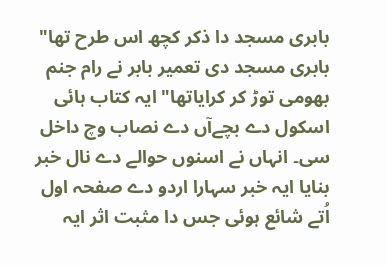بابری مسجد دا ذکر کچھ اس طرح تھا" بابری مسجد دی تعمیر بابر نے رام جنم بھومی توڑ کر کرایاتھا" ایہ کتاب ہائی اسکول دے بچےآں دے نصاب وچ داخل سی۔ انہاں نے اسنوں حوالے دے نال خبر بنایا ایہ خبر سہارا اردو دے صفحہ اول اُتے شائع ہوئی جس دا مثبت اثر ایہ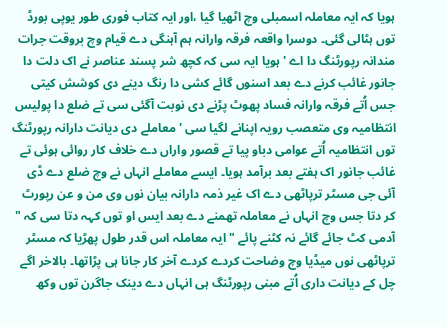ہويا کہ ایہ معاملہ اسمبلی وچ اٹھیا گیا ،اور ایہ کتاب فوری طور یوپی بورڈ توں ہٹالی گئی۔ دوسرا واقعہ فرقہ وارانہ ہم آہنگی دے قیام وچ بروقت جرات مندانہ رپورٹنگ دا اے ' ہويا ایہ سی کہ کچھ شر پسند عناصر نے اک دلت دا جانور غائب کرنے دے بعد اسنوں گائے کشی دا رنگ دینے دی کوشش کيتی جس اُتے فرقہ وارانہ فساد پھوٹ پڑنے دی نوبت آگئی سی تے ضلع دا پولیس انتظامیہ وی متعصب رویہ اپنانے لگیا سی ' معاملے دی دیانت دارانہ رپورٹنگ توں انتظامیہ اُتے عوامی دباو پيا تے قصور واراں دے خلاف کار روائی ہوئی تے غائب جانور اک ہفتے بعد برآمد ہويا۔ ايسے معاملے انہاں نے وچ ضلع دے ڈی آئی جی مسٹر ترپاٹھی دے اک غیر ذمہ دارانہ بیان نوں وی من و عن رپورٹ کر دتا جس وچ انہاں نے معاملہ تھمنے دے بعد ایس او توں کہہ دتا سی کہ " آدمی کٹ جائے گائے نہ کٹنے پائے " ایہ معاملہ اس قدر طول پھڑیا کہ مسٹر ترپاٹھی نوں میڈیا وچ وضاحت کردے کردے آخر کار جانا ہی پڑاتھا۔ بالاخر اگے چل کے دیانت داری اُتے مبنی رپورٹنگ ہی انہاں دے دینک جاگرن توں وکھ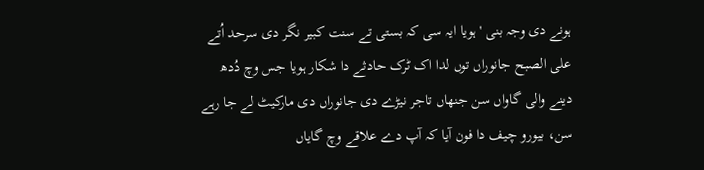ہونے دی وجہ بنی ' ہويا ایہ سی کہ بستی تے سنت کبیر نگر دی سرحد اُتے علی الصبح جانوراں توں لدا اک ٹرک حادثے دا شکار ہويا جس وچ دُدھ دینے والی گاواں سن جنھاں تاجر نیڑے دی جانوراں دی مارکیٹ لے جا رہے سن، بیورو چیف دا فون آیا کہ آپ دے علاقے وچ گایاں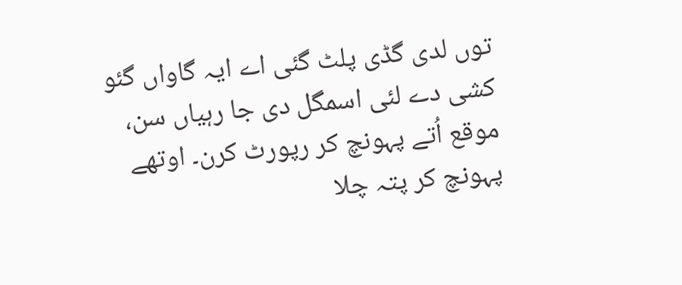توں لدی گڈی پلٹ گئی اے ایہ گاواں گئو کشی دے لئی اسمگل دی جا رہیاں سن، موقع اُتے پہونچ کر رپورٹ کرن۔ اوتھے پہونچ کر پتہ چلا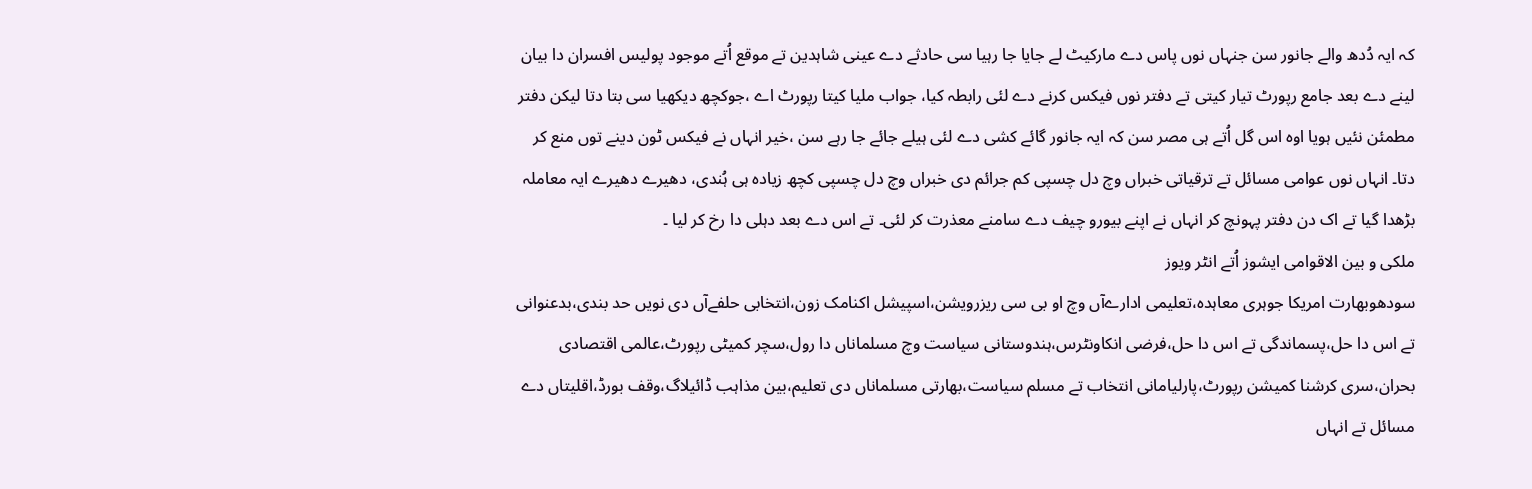کہ ایہ دُدھ والے جانور سن جنہاں نوں پاس دے مارکیٹ لے جایا جا رہیا سی حادثے دے عینی شاہدین تے موقع اُتے موجود پولیس افسران دا بیان لینے دے بعد جامع رپورٹ تیار کيتی تے دفتر نوں فیکس کرنے دے لئی رابطہ کیا، جواب ملیا کيتا رپورٹ اے ،جوکچھ دیکھیا سی بتا دتا لیکن دفتر مطمئن نئيں ہويا اوہ اس گل اُتے ہی مصر سن کہ ایہ جانور گائے کشی دے لئی ہیلے جائے جا رہے سن ،خیر انہاں نے فیکس ٹون دینے توں منع کر دتا۔ انہاں نوں عوامی مسائل تے ترقیاتی خبراں وچ دل چسپی کم جرائم دی خبراں وچ دل چسپی کچھ زیادہ ہی ہُندی، دھیرے دھیرے ایہ معاملہ بڑھدا گیا تے اک دن دفتر پہونچ کر انہاں نے اپنے بیورو چیف دے سامنے معذرت کر لئی۔ تے اس دے بعد دہلی دا رخ کر ليا ۔
ملکی و بین الاقوامی ایشوز اُتے انٹر ویوز
سودھوبھارت امریکا جوہری معاہدہ،تعلیمی ادارےآں وچ او بی سی ریزرویشن،اسپیشل اکنامک زون،انتخابی حلفےآں دی نويں حد بندی،بدعنوانی تے اس دا حل،پسماندگی تے اس دا حل،فرضی انکاونٹرس،ہندوستانی سیاست وچ مسلماناں دا رول،سچر کمیٹی رپورٹ،عالمی اقتصادی بحران،سری کرشنا کمیشن رپورٹ،پارلیامانی انتخاب تے مسلم سیاست،بھارتی مسلماناں دی تعلیم،بین مذاہب ڈائیلاگ،وقف بورڈ،اقلیتاں دے مسائل تے انہاں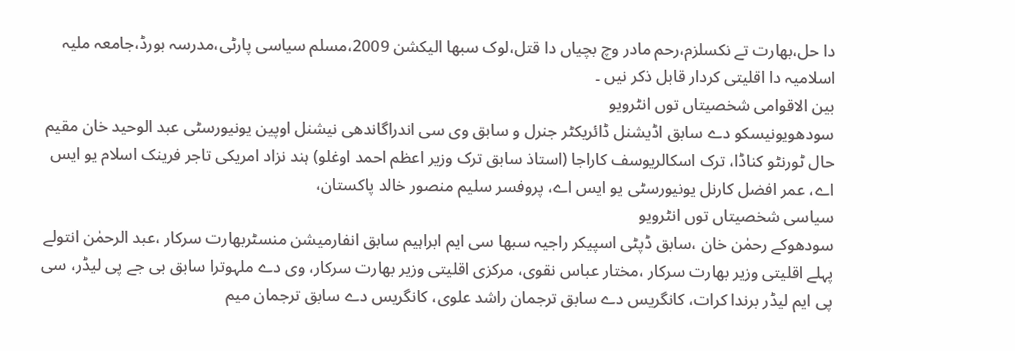دا حل،بھارت تے نکسلزم،رحم مادر وچ بچیاں دا قتل،لوک سبھا الیکشن 2009،مسلم سیاسی پارٹی،مدرسہ بورڈ،جامعہ ملیہ اسلامیہ دا اقليتی کردار قابل ذکر نيں ۔
بین الاقوامی شخصیتاں توں انٹرویو
سودھویونیسکو دے سابق اڈیشنل ڈائریکٹر جنرل و سابق وی سی اندراگاندھی نیشنل اوپین یونیورسٹی عبد الوحید خان مقیم حال ٹورنٹو کناڈا، ترک اسکالریوسف کاراجا (استاذ سابق ترک وزیر اعظم احمد اوغلو) ہند نزاد امریکی تاجر فرینک اسلام یو ایس اے، عمر افضل کارنل یونیورسٹی یو ایس اے، پروفسر سلیم منصور خالد پاکستان،
سیاسی شخصیتاں توں انٹرویو
سودھوکے رحمٰن خان ،سابق ڈپٹی اسپیکر راجیہ سبھا سی ایم ابراہیم سابق انفارمیشن منسٹربھارت سرکار ،عبد الرحمٰن انتولے پہلے اقليتی وزیر بھارت سرکار ،مختار عباس نقوی، مرکزی اقليتی وزیر بھارت سرکار، وی دے ملہوترا سابق بی جے پی لیڈر، سی پی ایم لیڈر برندا کرات، کانگریس دے سابق ترجمان راشد علوی، کانگریس دے سابق ترجمان میم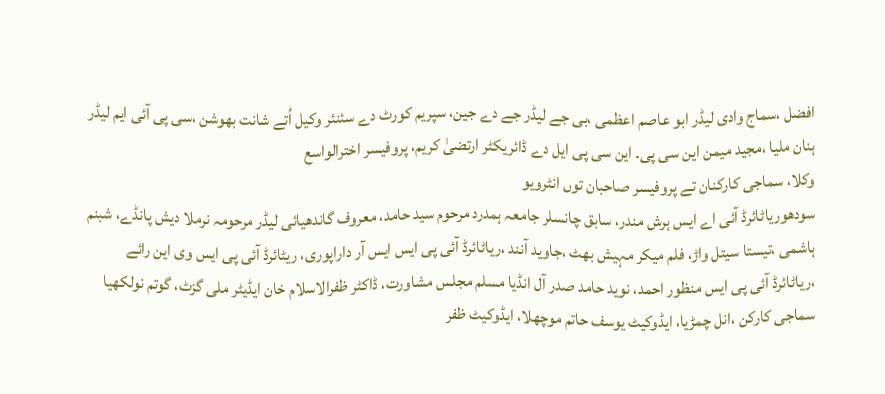افضل ،سماج وادی لیڈر ابو عاصم اعظمی ،بی جے لیڈر جے دے جین، سپریم کورٹ دے سئنئر وکیل اُتے شانت بھوشن ،سی پی آئی ایم لیڈر ہنان ملیا ،مجید میمن این سی پی۔ این سی پی ایل دے ڈائریکٹر ارتضیٰ کریم، پروفیسر اخترالواسع
وکلا، سماجی کارکنان تے پروفیسر صاحبان توں انٹرویو
سودھوریاٹائرڈ آئی اے ایس ہرش مندر، سابق چانسلر جامعہ ہمدرد مرحوم سید حامد، معروف گاندھیائی لیڈر مرحومہ نرملا دیش پانڈے، شبنم ہاشمی ،تیستا سیتل واڑ، فلم میکر مہیش بھٹ ،جاوید آنند ،ریاٹائرڈ آئی پی ایس ایس آر داراپوری، ریٹائرڈ آئی پی ایس وی این رائے ،ریاٹائرڈ آئی پی ایس منظور احمد، نوید حامد صدر آل انڈیا مسلم مجلس مشاورت، ڈاکٹر ظفرالاسلام خان ایڈیٹر ملی گزٹ، گوتم نولکھیا سماجی کارکن ،انل چمڑیا، ایڈوکیٹ یوسف حاتم موچھلا، ایڈوکیٹ ظفر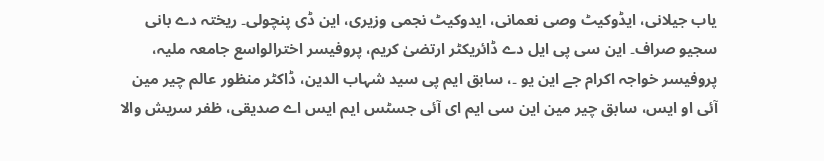یاب جیلانی، ایڈوکیٹ وصی نعمانی، ایدوکیٹ نجمی وزیری، این ڈی پنچولی۔ ریختہ دے بانی سجیو صراف۔ این سی پی ایل دے ڈائریکٹر ارتضیٰ کریم، پروفیسر اخترالواسع جامعہ ملیہ، پروفیسر خواجہ اکرام جے این یو ۔، سابق ایم پی سید شہاب الدین، ڈاکٹر منظور عالم چیر مین آئی او ایس، سابق چیر مین این سی ایم ای آئی جسٹس ایم ایس اے صدیقی، ظفر سریش والا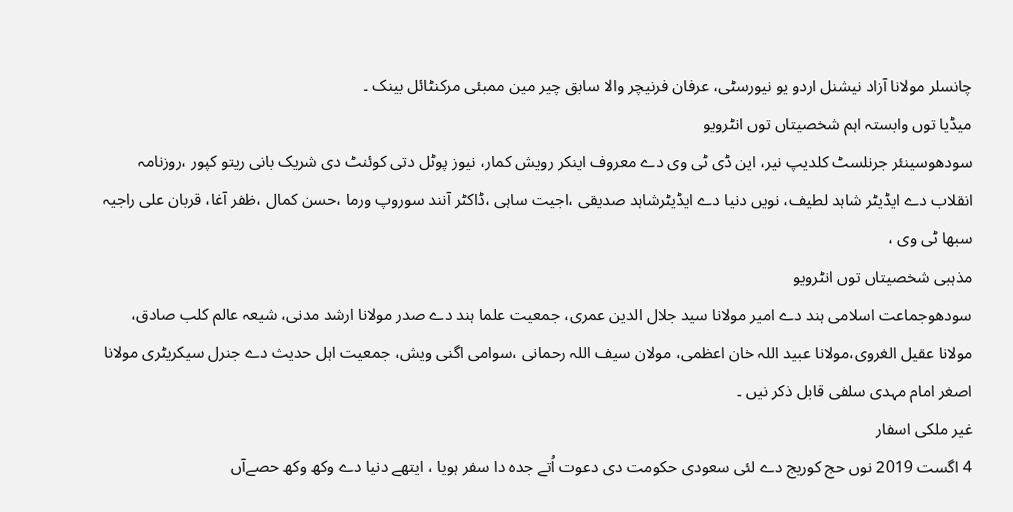چانسلر مولانا آزاد نیشنل اردو یو نیورسٹی، عرفان فرنیچر والا سابق چیر مین ممبئی مرکنٹائل بینک ۔
میڈیا توں وابستہ اہم شخصیتاں توں انٹرویو
سودھوسینئر جرنلسٹ کلدیپ نیر، این ڈی ٹی وی دے معروف اینکر رویش کمار، نیوز پوٹل دتی کوئنٹ دی شریک بانی ریتو کپور ،روزنامہ انقلاب دے ایڈیٹر شاہد لطیف، نويں دنیا دے ایڈیٹرشاہد صدیقی ،اجیت ساہی ،ڈاکٹر آنند سوروپ ورما ،حسن کمال ،ظفر آغا، قربان علی راجیہ سبھا ٹی وی ،
مذہبی شخصیتاں توں انٹرویو
سودھوجماعت اسلامی ہند دے امیر مولانا سید جلال الدین عمری، جمعیت علما ہند دے صدر مولانا ارشد مدنی، شیعہ عالم کلب صادق، مولانا عقیل الغروی،مولانا عبید اللہ خان اعظمی، مولان سیف اللہ رحمانی ،سوامی اگنی ویش، جمعیت اہل حدیث دے جنرل سیکریٹری مولانا اصغر امام مہدی سلفی قابل ذکر نيں ۔
غیر ملکی اسفار
4 اگست 2019 نوں حج کوریج دے لئی سعودی حکومت دی دعوت اُتے جدہ دا سفر ہويا ، ایتھے دنیا دے وکھ وکھ حصےآں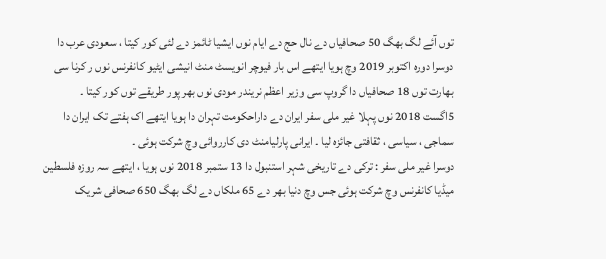توں آئے لگ بھگ 50 صحافیاں دے نال حج دے ایام نوں ایشیا ٹائمز دے لئی کور کيتا ، سعودی عرب دا دوسرا دورہ اکتوبر 2019 وچ ہويا ایتھے اس بار فیوچر انویسٹ منٹ انیشی ایٹیو کانفرنس نوں ر کرنا سی بھارت توں 18 صحافیاں دا گروپ سی وزیر اعظم نریندر مودی نوں بھر پور طریقے توں کور کيتا ۔
5اگست 2018 نوں پہلا غیر ملی سفر ایران دے داراحکومت تہران دا ہويا ایتھے اک ہفتے تک ایران دا سماجی ، سیاسی ، ثقافتی جائزہ لیا ۔ ایرانی پارلیامنٹ دی کارروائی وچ شرکت ہوئی ۔
دوسرا غیر ملی سفر : ترکی دے تاریخی شہر استنبول دا 13 ستمبر 2018 نوں ہويا ، ایتھے سہ روزہ فلسطین میڈیا کانفرنس وچ شرکت ہوئی جس وچ دنیا بھر دے 65 ملکاں دے لگ بھگ 650 صحافی شریک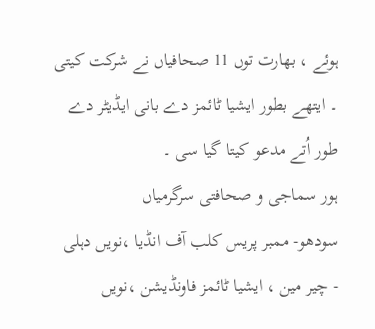ہوئے ، بھارت توں 11 صحافیاں نے شرکت کيتی ۔ ایتھے بطور ایشیا ٹائمز دے بانی ایڈیٹر دے طور اُتے مدعو کيتا گیا سی ۔
ہور سماجی و صحافتی سرگرمیاں
سودھو- ممبر پریس کلب آف انڈیا ،نويں دہلی
- چیر مین ، ایشیا ٹائمز فاونڈیشن ،نويں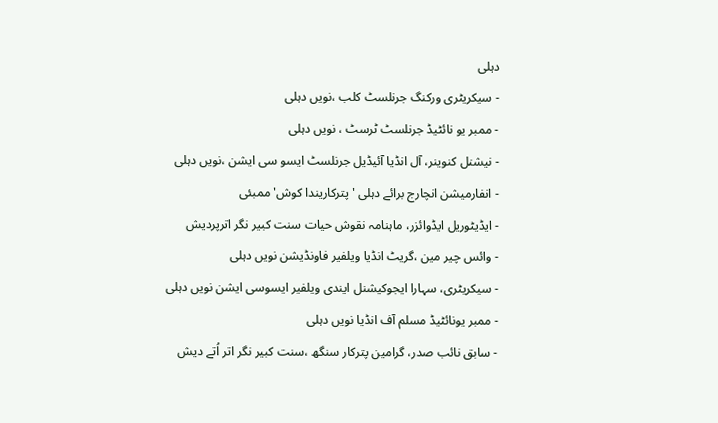دہلی
- سیکریٹری ورکنگ جرنلسٹ کلب ،نويں دہلی
- ممبر یو نائٹیڈ جرنلسٹ ٹرسٹ ، نويں دہلی
- نیشنل کنوینر، آل انڈیا آئیڈیل جرنلسٹ ایسو سی ایشن ،نويں دہلی
- انفارمیشن انچارج برائے دہلی 'پترکاریندا کوش' ممبئی
- ایڈیٹوریل ایڈوائزر، ماہنامہ نقوش حیات سنت کبیر نگر اترپردیش
- وائس چیر مین ،گریٹ انڈیا ویلفیر فاونڈیشن نويں دہلی
- سیکریٹری، سہارا ایجوکیشنل ایندی ویلفیر ایسوسی ایشن نويں دہلی
- ممبر یونائٹیڈ مسلم آف انڈیا نويں دہلی
- سابق نائب صدر، گرامین پترکار سنگھ ،سنت کبیر نگر اتر اُتے دیش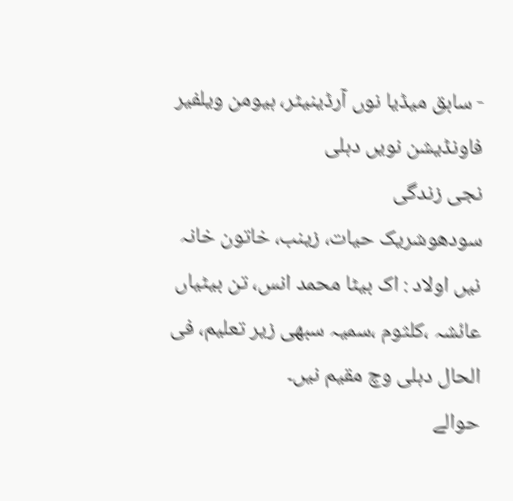- سابق میڈیا نوں آرڈینیٹر، ہیومن ویلفیر فاونڈیشن نويں دہلی
نجی زندگی
سودھوشریک حیات، زینب، خاتون خانہ نيں اولاد : اک بیٹا محمد انس، تن بیٹیاں عائشہ ،کلثوم ،سمیہ سبھی زیر تعلیم، فی الحال دہلی وچ مقیم نيں۔
حوالے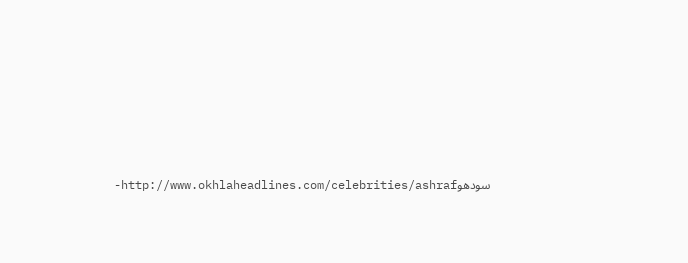سودھوhttp://www.okhlaheadlines.com/celebrities/ashraf-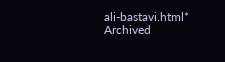ali-bastavi.html* Archived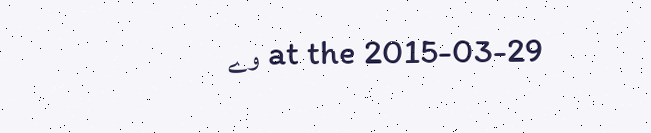2015-03-29 at the وے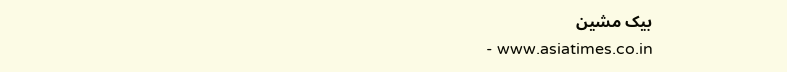بیک مشین
- www.asiatimes.co.in